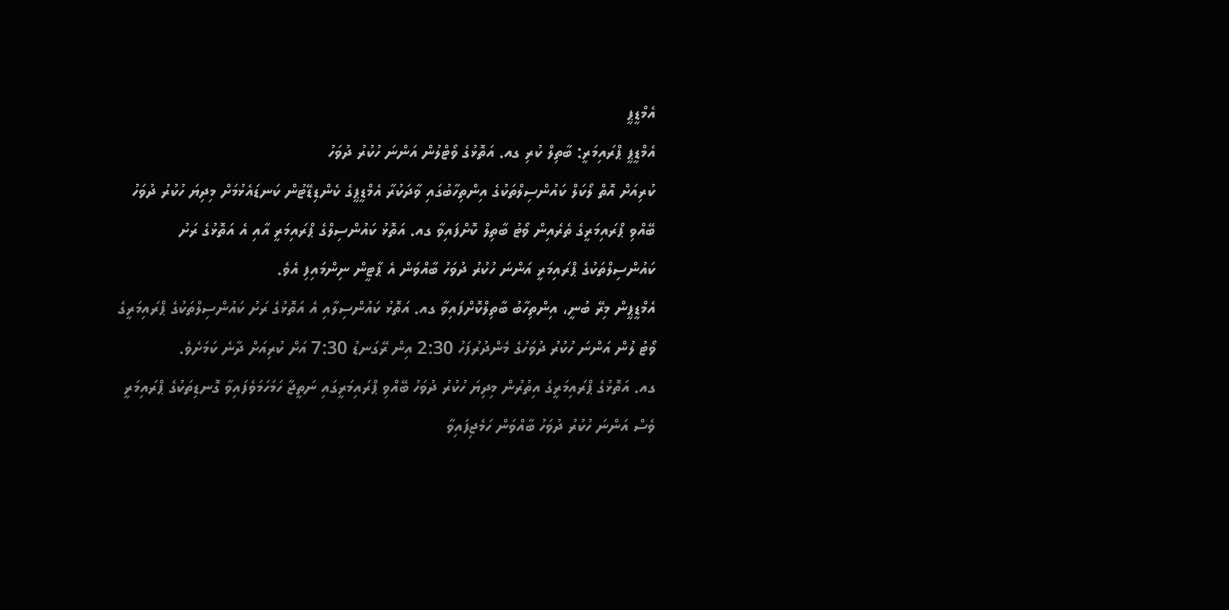އެމްޑީޕީ
އެމްޑީޕީ ޕްރައިމަރީ: ބާތިލް ކުރި ގއ. އަތޮޅުގެ ވޯޓްލުން އަންނަ ހުކުރު ދުވަހު
ކުރިއަށް އޮތް ލޯކަލް ކައުންސިލްތަކުގެ އިންތިހާބުގައި ވާދަކުރާ އެމްޑީޕީގެ ކެންޑިޑޭޓުން ކަނޑައެޅުމަށް މިދިޔަ ހުކުރު ދުވަހު ބޭއްވި ޕްރައިމަރީގެ ތެރެއިން ވޯޓު ބާތިލް ކޮށްފައިވާ ގއ. އަތޮޅު ކައުންސިލްގެ ޕްރައިމަރީ އާއި އެ އަތޮޅުގެ ރަށު ކައުންސިލްތަކުގެ ޕްރައިމަރީ އަންނަ ހުކުރު ދުވަހު ބާއްވަން އެ ޕާޓީން ނިންމައިފި އެވެ.
އެމްޑީޕީން މިރޭ ބުނީ، އިންތިހާބު ބާތިލްކޮށްފައިވާ ގއ. އަތޮޅު ކައުންސިލާއި އެ އަތޮޅުގެ ރަށު ކައުންސިލްތަކުގެ ޕްރައިމަރީގެ ވޯޓު ލުން އަންނަ ހުކުރު ދުވަހުގެ މެންދުރުފަހު 2:30 އިން ރޭގަނޑު 7:30 އަށް ކުރިއަށް ދާނެ ކަމަށެވެ.
ގއ. އަތޮޅުގެ ޕްރައިމަރީގެ އިތުރުން މިދިޔަ ހުކުރު ދުވަހު ބޭއްވި ޕްރައިމަރީގައި ނަތީޖާ ހަމަހަމަވެފައިވާ ގޮނޑިތަކުގެ ޕްރައިމަރީ ވެސް އަންނަ ހުކުރު ދުވަހު ބާއްވަން ހަމެޖިފައިވާ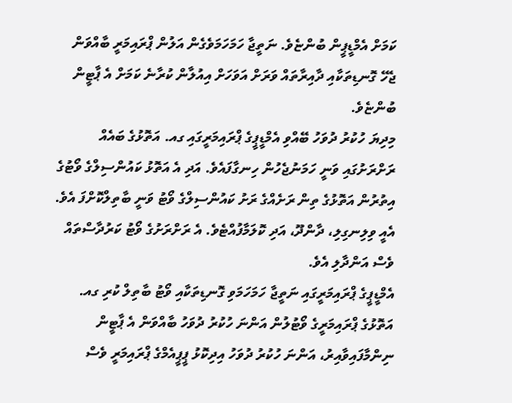ކަމަށް އެމްޑީޕީން ބުންޏެވެ. ނަތީޖާ ހަމަހަމަވެގެން އަލުން ޕްރައިމަރީ ބާއްވަން ޖެހޭ ގޮނޑިތަކާއި ދާއިރާތައް ވަރަށް އަވަހަށް އިއުލާން ކުރާނެ ކަމަށް އެ ޕާޓީން ބުންޏެވެ.
މިދިޔަ ހުކުރު ދުވަހު ބޭއްވި އެމްޑީޕީގެ ޕްރައިމަރީގައި ގއ. އަތޮޅުގެ ބައެއް ރަށްރަށުގައި ވަނީ ހަމަނުޖެހުން ހިނގާފައެވެ. އަދި އެ އަތޮޅު ކައުންސިލްގެ ވޯޓުގެ އިތުރުން އަތޮޅުގެ ތިން ރަށެއްގެ ރަށު ކައުންސިލްގެ ވޯޓު ވަނީ ބާތިލްކޮށްފަ އެވެ. އެއީ ވިލިނގިލި، ދާންދޫ، އަދި ކޮލަމާފުއްޓެވެ. އެ ރަށްރަށުގެ ވޯޓު ކަރުދާސްތައް ވެސް އަންދާލި އެވެ.
އެމްޑީޕީގެ ޕްރައިމަރީގައި ނަތީޖާ ހަމަހަމަވި ގޮނޑިތަކާއި ވޯޓު ބާތިލް ކުރި ގއ. އަތޮޅުގެ ޕްރައިމަރީގެ ވޯޓުލުން އަންނަ ހުކުރު ދުވަހު ބާއްވަން އެ ޕާޓީން ނިންމާފައިވާއިރު، އަންނަ ހުކުރު ދުވަހު އިދިކޮޅު ޕީޕީއެމްގެ ޕްރައިމަރީ ވެސް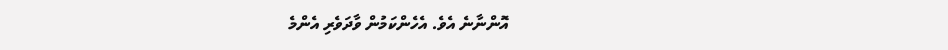އޮންނާނެ އެވެ. އެހެންކަމުން ވާދަވެރި އެންމެ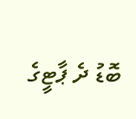ބޮޑު ދެ ޕާޓީގެ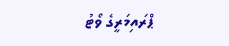ޕްރައިމަރީގެ ވޯޓު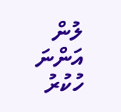ލުން އަންނަ ހުކުރު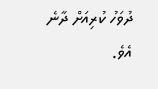ދުވަހު ކުރިއަށް ދާނެ އެވެ.